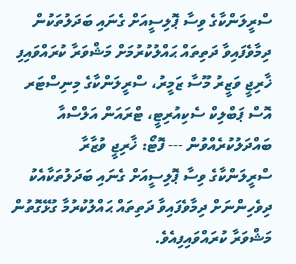ސްރީލަންކާގެ ވިސާ ޕޮލިސީއަށް ގެނައި ބަދަލުތަކުން ދިމާވެފައިވާ ދަތިތައް ޙައްލުކުރުމަށް މަޝްވަރާ ކުރައްވައިފި
ޚާރިޖީ ވަޒީރު މޫސާ ޒަމީރު، ސްރީލަންކާގެ މިނިސްޓަރ އޮސް ޕަބްލިކް ސެކިއުރިޓީ، ޓްރައަން އަލްސްއާ ބައްދަލުކުރެއްވުން --- ފޮޓޯ: ޚާރިޖީ ވުޒާރާ
ސްރީލަންކާގެ ވިސާ ޕޮލިސީއަށް ގެނައި ބަދަލުތަކާއެކު ދިވެހިންނަށް ދިމާވެފައިވާ ދަތިތައް ޙައްލުކުރުމާ ގުޅޭގޮތުން މަޝްވަރާ ކުރައްވައިފިއެވެ.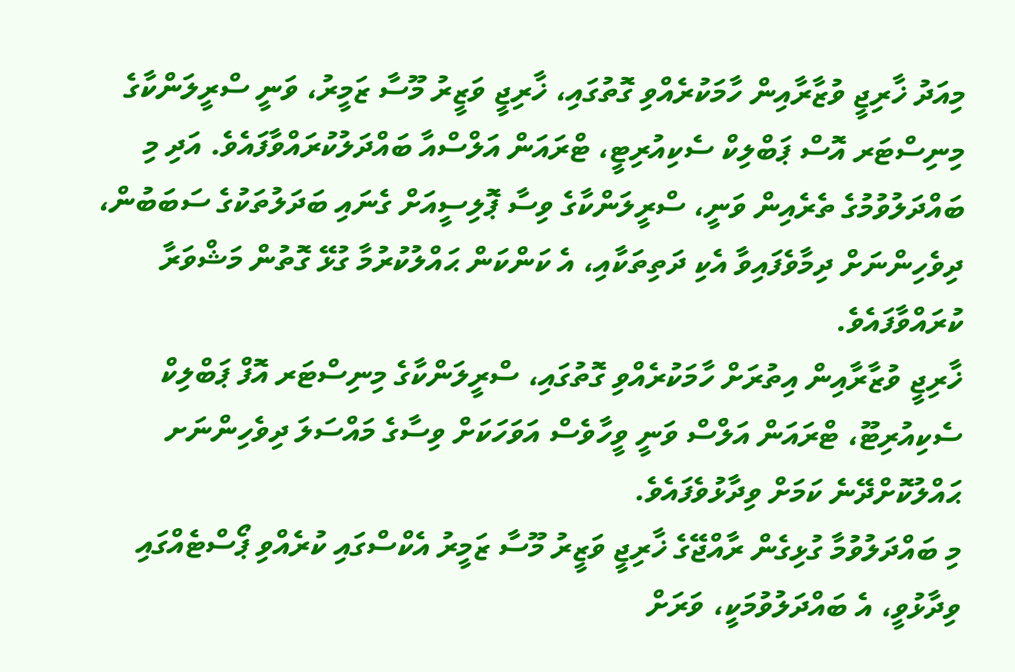މިއަދު ޚާރިޖީ ވުޒާރާއިން ހާމަކުރެއްވި ގޮތުގައި، ޚާރިޖީ ވަޒީރު މޫސާ ޒަމީރު، ވަނީ ސްރީލަންކާގެ މިނިސްޓަރ އޮސް ޕަބްލިކް ސެކިއުރިޓީ، ޓްރައަން އަލްސްއާ ބައްދަލުކުރައްވާފައެވެ. އަދި މި ބައްދަލުވުމުގެ ތެރެއިން ވަނީ، ސްރީލަންކާގެ ވިސާ ޕޮލިސީއަށް ގެނައި ބަދަލުތަކުގެ ސަބަބުން، ދިވެހިންނަށް ދިމާވެފައިވާ އެކި ދަތިތަކާއި، އެ ކަންކަން ޙައްލުކުރުމާ ގުޅޭ ގޮތުން މަޝްވަރާ ކުރައްވާފައެވެ.
ޚާރިޖީ ވުޒާރާއިން އިތުރަށް ހާމަކުރެއްވި ގޮތުގައި، ސްރީލަންކާގެ މިނިސްޓަރ އޮފް ޕަބްލިކް ސެކިއުރިޓޫ، ޓްރައަން އަލްސް ވަނީ ވީހާވެސް އަވަހަކަށް ވިސާގެ މައްސަލަ ދިވެހިންނަށ ޙައްލުކޮށްދޭނެ ކަމަށް ވިދާޅުވެފައެވެ.
މި ބައްދަލުވުމާ ގުޅިގެން ރާއްޖޭގެ ޚާރިޖީ ވަޒީރު މޫސާ ޒަމީރު އެކްސްގައި ކުރެއްވި ޕޯސްޓެއްގައި ވިދާޅުވީ، އެ ބައްދަލުވުމަކީ، ވަރަށް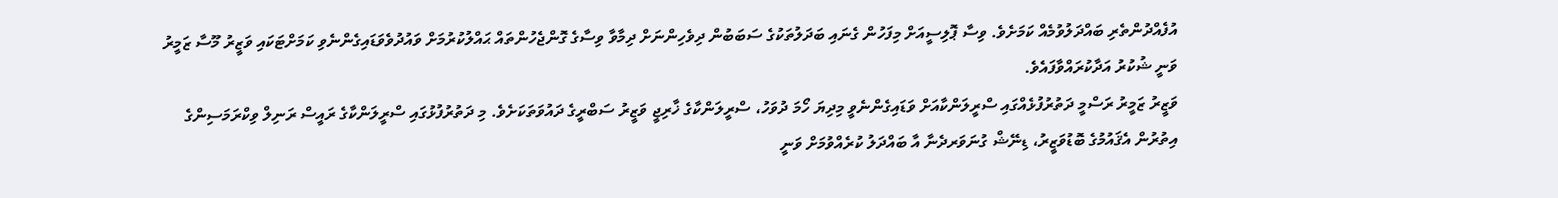އުފެއްދުންތެރި ބައްދަލުވުމެއް ކަމަށެވެ. ވިސާ ޕޮލިސީއަށް މިފަހުން ގެނައި ބަދަލުތަކުގެ ސަބަބުން ދިވެހިންނަށް ދިމާވާ ވިސާގެ ގޮންޖެހުންތައް ޙައްލުކުރުމަށް ވައުދުވެވަޑައިގެންނެވި ކަމަށްޓަކައި ވަޒީރު މޫސާ ޒަމީރު ވަނީ ޝުކުރު އަދާކުރައްވާފައެވެ.
ވަޒީރު ޒަމީރު ރަސްމީ ދަތުރުފުޅެއްގައި ސްރީލަންކާއަށް ވަޑައިގެންނެވީ މިދިޔަ ހޯމަ ދުވަހު، ސްރީލަންކާގެ ޚާރިޖީ ވަޒީރު ސަބްރީގެ ދައުވަތަކަށެވެ. މި ދަތުރުފުޅުގައި ސްރީލަންކާގެ ރައީސް ރަނިލް ވިކްރަމަސިންގެ އިތުރުން އެޤައުމުގެ ބޮޑުވަޒީރު، ޑިނޭޝް ގުނަވަރދެނާ އާ ބައްދަލު ކުރެއްވުމަށް ވަނީ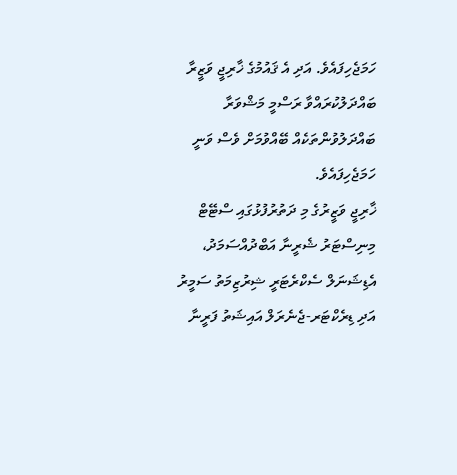ހަމަޖެހިފައެވެ. އަދި އެ ޤައުމުގެ ޚާރިޖީ ވަޒީރާ ބައްދަލުކުރައްވާ ރަސްމީ މަޝްވަރާ ބައްދަލުވުންތަކެއް ބޭއްވުމަށް ވެސް ވަނީ ހަމަޖެހިފައެވެ.
ޚާރިޖީ ވަޒީރުގެ މި ދަތުރުފުޅުގައި ސްޓޭޓް މިނިސްޓަރު ޝެރީނާ އަބްދުއްސަމަދު، އެޑިޝަނަލް ސެކްރެޓަރީ ޝިރުޒިމަތު ސަމީރު އަދި ޑިރެކްޓަރ-ޖެނެރަލް އައިޝަތު ފަރީނާ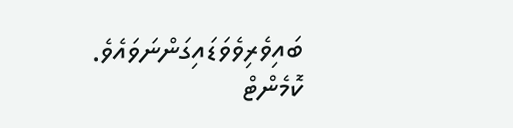ބައިވެރިވެވަޑައިގަންނަވައެވެ.
ކޮމެންޓް